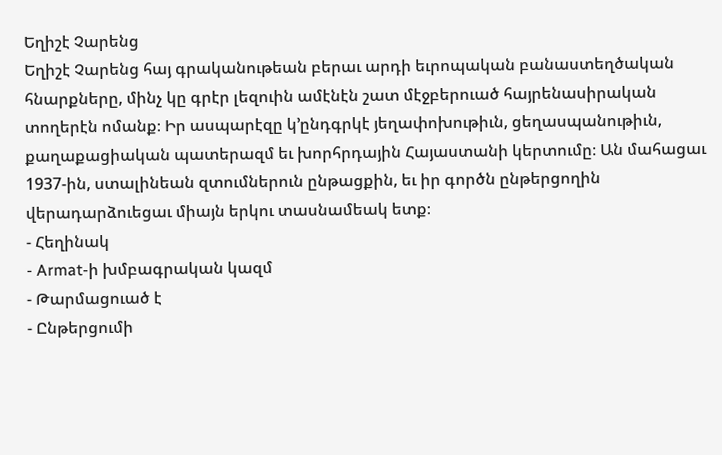Եղիշէ Չարենց
Եղիշէ Չարենց հայ գրականութեան բերաւ արդի եւրոպական բանաստեղծական հնարքները, մինչ կը գրէր լեզուին ամէնէն շատ մէջբերուած հայրենասիրական տողերէն ոմանք։ Իր ասպարէզը կ՚ընդգրկէ յեղափոխութիւն, ցեղասպանութիւն, քաղաքացիական պատերազմ եւ խորհրդային Հայաստանի կերտումը։ Ան մահացաւ 1937-ին, ստալինեան զտումներուն ընթացքին, եւ իր գործն ընթերցողին վերադարձուեցաւ միայն երկու տասնամեակ ետք։
- Հեղինակ
- Armat-ի խմբագրական կազմ
- Թարմացուած է
- Ընթերցումի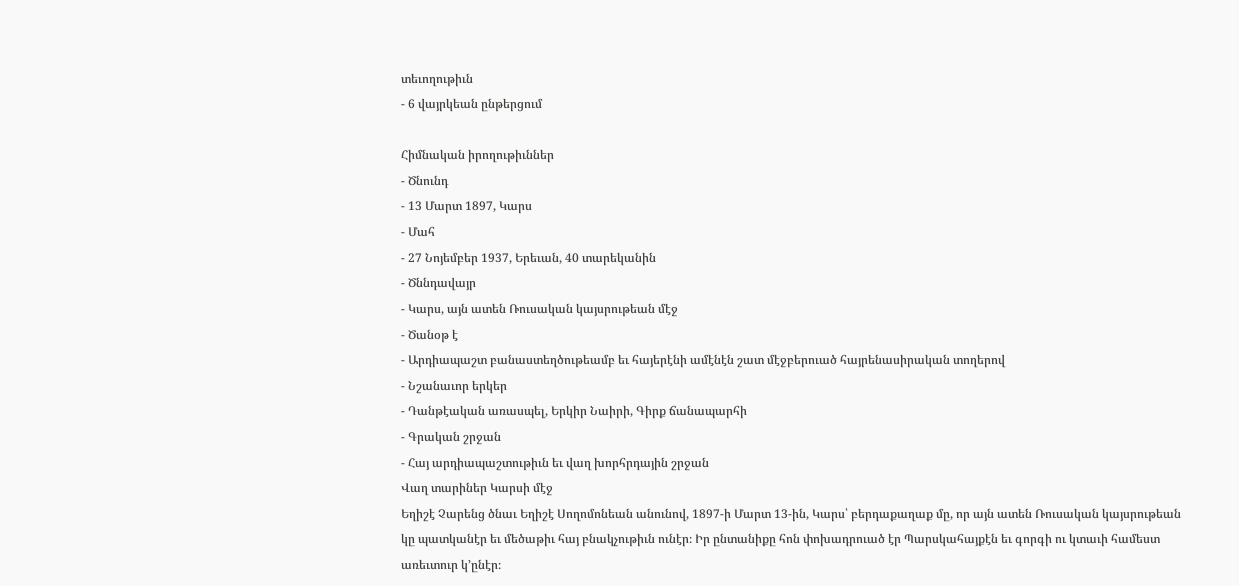տեւողութիւն
- 6 վայրկեան ընթերցում

Հիմնական իրողութիւններ
- Ծնունդ
- 13 Մարտ 1897, Կարս
- Մահ
- 27 Նոյեմբեր 1937, Երեւան, 40 տարեկանին
- Ծննդավայր
- Կարս, այն ատեն Ռուսական կայսրութեան մէջ
- Ծանօթ է
- Արդիապաշտ բանաստեղծութեամբ եւ հայերէնի ամէնէն շատ մէջբերուած հայրենասիրական տողերով
- Նշանաւոր երկեր
- Դանթէական առասպել, Երկիր Նաիրի, Գիրք ճանապարհի
- Գրական շրջան
- Հայ արդիապաշտութիւն եւ վաղ խորհրդային շրջան
Վաղ տարիներ Կարսի մէջ
Եղիշէ Չարենց ծնաւ Եղիշէ Սողոմոնեան անունով, 1897-ի Մարտ 13-ին, Կարս՝ բերդաքաղաք մը, որ այն ատեն Ռուսական կայսրութեան կը պատկանէր եւ մեծաթիւ հայ բնակչութիւն ունէր։ Իր ընտանիքը հոն փոխադրուած էր Պարսկահայքէն եւ գորգի ու կտաւի համեստ առեւտուր կ՚ընէր։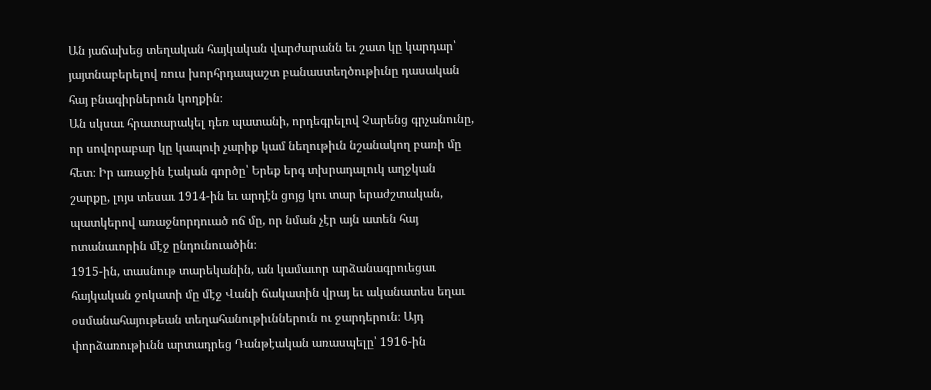Ան յաճախեց տեղական հայկական վարժարանն եւ շատ կը կարդար՝ յայտնաբերելով ռուս խորհրդապաշտ բանաստեղծութիւնը դասական հայ բնագիրներուն կողքին։
Ան սկսաւ հրատարակել դեռ պատանի, որդեգրելով Չարենց գրչանունը, որ սովորաբար կը կապուի չարիք կամ նեղութիւն նշանակող բառի մը հետ։ Իր առաջին էական գործը՝ Երեք երգ տխրադալուկ աղջկան շարքը, լոյս տեսաւ 1914-ին եւ արդէն ցոյց կու տար երաժշտական, պատկերով առաջնորդուած ոճ մը, որ նման չէր այն ատեն հայ ոտանաւորին մէջ ընդունուածին։
1915-ին, տասնութ տարեկանին, ան կամաւոր արձանագրուեցաւ հայկական ջոկատի մը մէջ Վանի ճակատին վրայ եւ ականատես եղաւ օսմանահայութեան տեղահանութիւններուն ու ջարդերուն։ Այդ փորձառութիւնն արտադրեց Դանթէական առասպելը՝ 1916-ին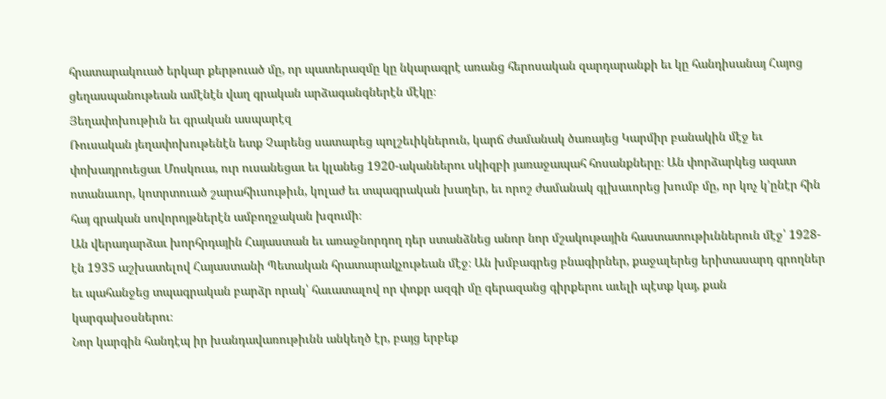հրատարակուած երկար քերթուած մը, որ պատերազմը կը նկարագրէ առանց հերոսական զարդարանքի եւ կը հանդիսանայ Հայոց ցեղասպանութեան ամէնէն վաղ գրական արձագանգներէն մէկը։
Յեղափոխութիւն եւ գրական ասպարէզ
Ռուսական յեղափոխութենէն ետք Չարենց սատարեց պոլշեւիկներուն, կարճ ժամանակ ծառայեց Կարմիր բանակին մէջ եւ փոխադրուեցաւ Մոսկուա, ուր ուսանեցաւ եւ կլանեց 1920-ականներու սկիզբի յառաջապահ հոսանքները։ Ան փորձարկեց ազատ ոտանաւոր, կոտրտուած շարահիւսութիւն, կոլաժ եւ տպագրական խաղեր, եւ որոշ ժամանակ գլխաւորեց խումբ մը, որ կոչ կ՚ընէր հին հայ գրական սովորոյթներէն ամբողջական խզումի։
Ան վերադարձաւ խորհրդային Հայաստան եւ առաջնորդող դեր ստանձնեց անոր նոր մշակութային հաստատութիւններուն մէջ՝ 1928-էն 1935 աշխատելով Հայաստանի Պետական հրատարակչութեան մէջ։ Ան խմբագրեց բնագիրներ, քաջալերեց երիտասարդ գրողներ եւ պահանջեց տպագրական բարձր որակ՝ հաւատալով որ փոքր ազգի մը գերազանց գիրքերու աւելի պէտք կայ, քան կարգախօսներու։
Նոր կարգին հանդէպ իր խանդավառութիւնն անկեղծ էր, բայց երբեք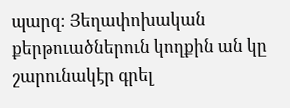պարզ։ Յեղափոխական քերթուածներուն կողքին ան կը շարունակէր գրել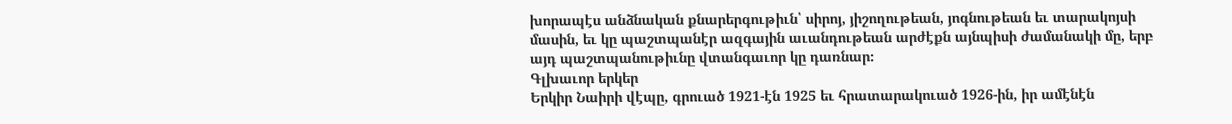խորապէս անձնական քնարերգութիւն՝ սիրոյ, յիշողութեան, յոգնութեան եւ տարակոյսի մասին, եւ կը պաշտպանէր ազգային աւանդութեան արժէքն այնպիսի ժամանակի մը, երբ այդ պաշտպանութիւնը վտանգաւոր կը դառնար։
Գլխաւոր երկեր
Երկիր Նաիրի վէպը, գրուած 1921-էն 1925 եւ հրատարակուած 1926-ին, իր ամէնէն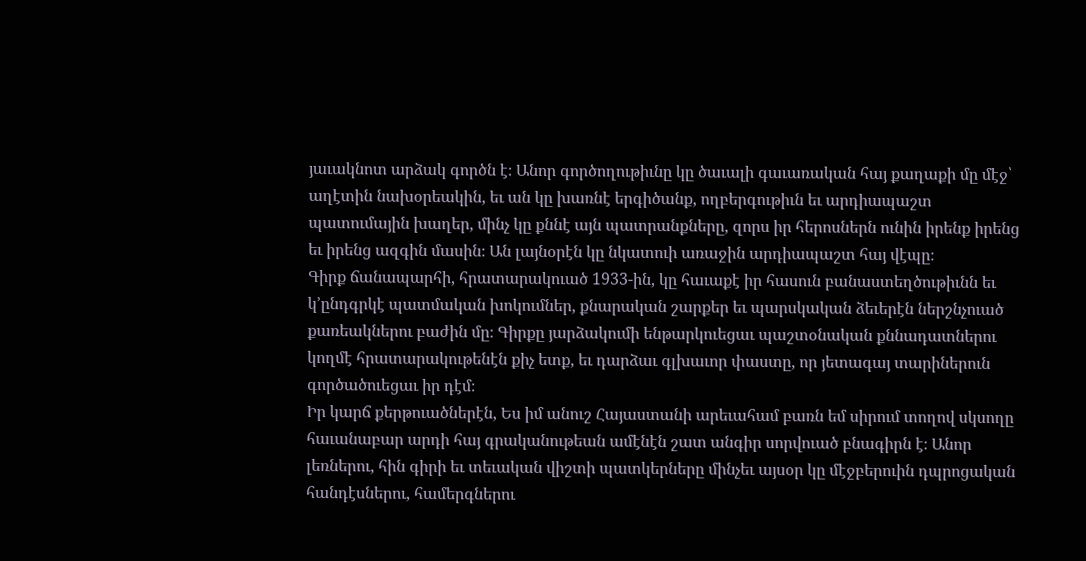յաւակնոտ արձակ գործն է։ Անոր գործողութիւնը կը ծաւալի գաւառական հայ քաղաքի մը մէջ՝ աղէտին նախօրեակին, եւ ան կը խառնէ երգիծանք, ողբերգութիւն եւ արդիապաշտ պատումային խաղեր, մինչ կը քննէ այն պատրանքները, զորս իր հերոսներն ունին իրենք իրենց եւ իրենց ազգին մասին։ Ան լայնօրէն կը նկատուի առաջին արդիապաշտ հայ վէպը։
Գիրք ճանապարհի, հրատարակուած 1933-ին, կը հաւաքէ իր հասուն բանաստեղծութիւնն եւ կ՚ընդգրկէ պատմական խոկումներ, քնարական շարքեր եւ պարսկական ձեւերէն ներշնչուած քառեակներու բաժին մը։ Գիրքը յարձակումի ենթարկուեցաւ պաշտօնական քննադատներու կողմէ հրատարակութենէն քիչ ետք, եւ դարձաւ գլխաւոր փաստը, որ յետագայ տարիներուն գործածուեցաւ իր դէմ։
Իր կարճ քերթուածներէն, Ես իմ անուշ Հայաստանի արեւահամ բառն եմ սիրում տողով սկսողը հաւանաբար արդի հայ գրականութեան ամէնէն շատ անգիր սորվուած բնագիրն է։ Անոր լեռներու, հին գիրի եւ տեւական վիշտի պատկերները մինչեւ այսօր կը մէջբերուին դպրոցական հանդէսներու, համերգներու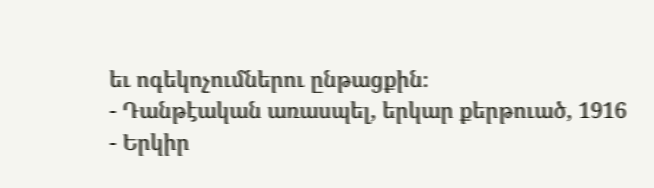եւ ոգեկոչումներու ընթացքին։
- Դանթէական առասպել, երկար քերթուած, 1916
- Երկիր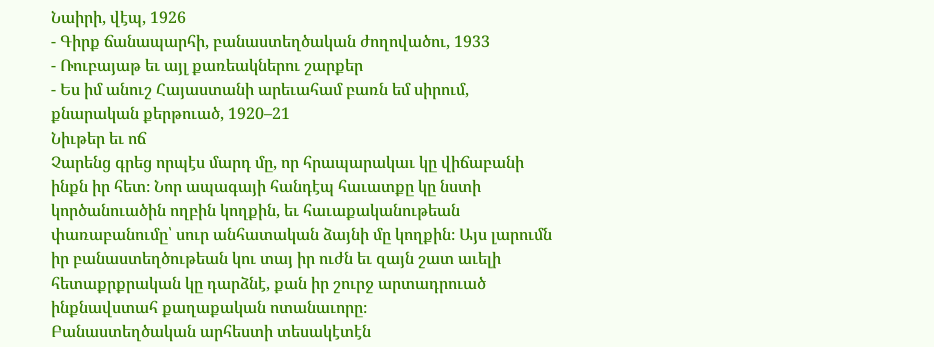Նաիրի, վէպ, 1926
- Գիրք ճանապարհի, բանաստեղծական ժողովածու, 1933
- Ռուբայաթ եւ այլ քառեակներու շարքեր
- Ես իմ անուշ Հայաստանի արեւահամ բառն եմ սիրում, քնարական քերթուած, 1920–21
Նիւթեր եւ ոճ
Չարենց գրեց որպէս մարդ մը, որ հրապարակաւ կը վիճաբանի ինքն իր հետ։ Նոր ապագայի հանդէպ հաւատքը կը նստի կործանուածին ողբին կողքին, եւ հաւաքականութեան փառաբանումը՝ սուր անհատական ձայնի մը կողքին։ Այս լարումն իր բանաստեղծութեան կու տայ իր ուժն եւ զայն շատ աւելի հետաքրքրական կը դարձնէ, քան իր շուրջ արտադրուած ինքնավստահ քաղաքական ոտանաւորը։
Բանաստեղծական արհեստի տեսակէտէն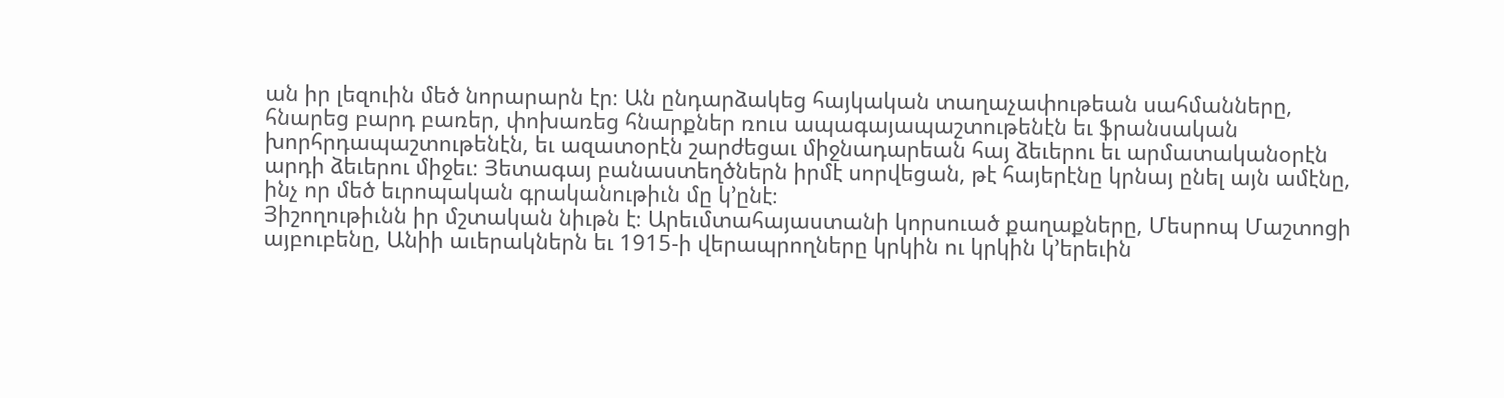ան իր լեզուին մեծ նորարարն էր։ Ան ընդարձակեց հայկական տաղաչափութեան սահմանները, հնարեց բարդ բառեր, փոխառեց հնարքներ ռուս ապագայապաշտութենէն եւ ֆրանսական խորհրդապաշտութենէն, եւ ազատօրէն շարժեցաւ միջնադարեան հայ ձեւերու եւ արմատականօրէն արդի ձեւերու միջեւ։ Յետագայ բանաստեղծներն իրմէ սորվեցան, թէ հայերէնը կրնայ ընել այն ամէնը, ինչ որ մեծ եւրոպական գրականութիւն մը կ՚ընէ։
Յիշողութիւնն իր մշտական նիւթն է։ Արեւմտահայաստանի կորսուած քաղաքները, Մեսրոպ Մաշտոցի այբուբենը, Անիի աւերակներն եւ 1915-ի վերապրողները կրկին ու կրկին կ՚երեւին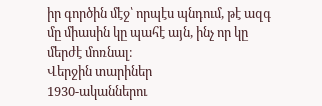իր գործին մէջ՝ որպէս պնդում, թէ ազգ մը միասին կը պահէ այն, ինչ որ կը մերժէ մոռնալ։
Վերջին տարիներ
1930-ականներու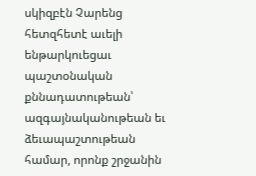սկիզբէն Չարենց հետզհետէ աւելի ենթարկուեցաւ պաշտօնական քննադատութեան՝ ազգայնականութեան եւ ձեւապաշտութեան համար, որոնք շրջանին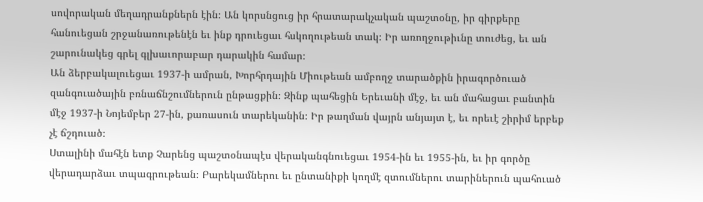սովորական մեղադրանքներն էին։ Ան կորսնցուց իր հրատարակչական պաշտօնը, իր գիրքերը հանուեցան շրջանառութենէն եւ ինք դրուեցաւ հսկողութեան տակ։ Իր առողջութիւնը տուժեց, եւ ան շարունակեց գրել գլխաւորաբար դարակին համար։
Ան ձերբակալուեցաւ 1937-ի ամրան, Խորհրդային Միութեան ամբողջ տարածքին իրագործուած զանգուածային բռնաճնշումներուն ընթացքին։ Զինք պահեցին Երեւանի մէջ, եւ ան մահացաւ բանտին մէջ 1937-ի Նոյեմբեր 27-ին, քառասուն տարեկանին։ Իր թաղման վայրն անյայտ է, եւ որեւէ շիրիմ երբեք չէ ճշդուած։
Ստալինի մահէն ետք Չարենց պաշտօնապէս վերականգնուեցաւ 1954-ին եւ 1955-ին, եւ իր գործը վերադարձաւ տպագրութեան։ Բարեկամներու եւ ընտանիքի կողմէ զտումներու տարիներուն պահուած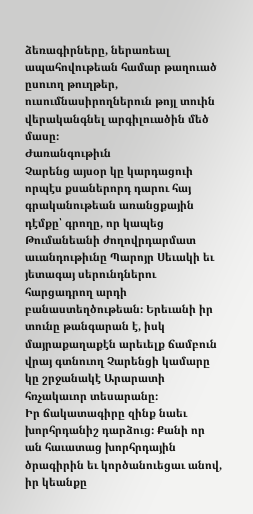ձեռագիրները, ներառեալ ապահովութեան համար թաղուած ըսուող թուղթեր, ուսումնասիրողներուն թոյլ տուին վերականգնել արգիլուածին մեծ մասը։
Ժառանգութիւն
Չարենց այսօր կը կարդացուի որպէս քսաներորդ դարու հայ գրականութեան առանցքային դէմքը՝ գրողը, որ կապեց Թումանեանի ժողովրդարմատ աւանդութիւնը Պարոյր Սեւակի եւ յետագայ սերունդներու հարցադրող արդի բանաստեղծութեան։ Երեւանի իր տունը թանգարան է, իսկ մայրաքաղաքէն արեւելք ճամբուն վրայ գտնուող Չարենցի կամարը կը շրջանակէ Արարատի հռչակաւոր տեսարանը։
Իր ճակատագիրը զինք նաեւ խորհրդանիշ դարձուց։ Քանի որ ան հաւատաց խորհրդային ծրագիրին եւ կործանուեցաւ անով, իր կեանքը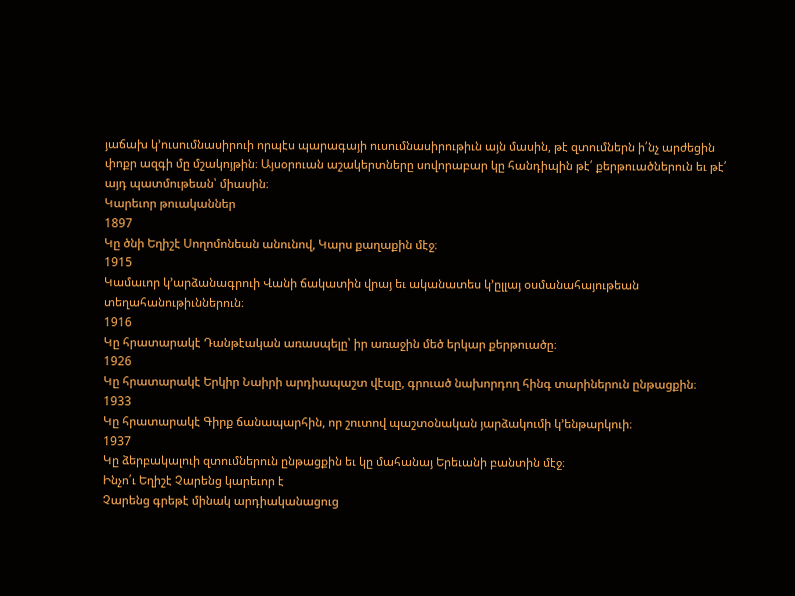յաճախ կ՚ուսումնասիրուի որպէս պարագայի ուսումնասիրութիւն այն մասին, թէ զտումներն ի՛նչ արժեցին փոքր ազգի մը մշակոյթին։ Այսօրուան աշակերտները սովորաբար կը հանդիպին թէ՛ քերթուածներուն եւ թէ՛ այդ պատմութեան՝ միասին։
Կարեւոր թուականներ
1897
Կը ծնի Եղիշէ Սողոմոնեան անունով, Կարս քաղաքին մէջ։
1915
Կամաւոր կ՚արձանագրուի Վանի ճակատին վրայ եւ ականատես կ՚ըլլայ օսմանահայութեան տեղահանութիւններուն։
1916
Կը հրատարակէ Դանթէական առասպելը՝ իր առաջին մեծ երկար քերթուածը։
1926
Կը հրատարակէ Երկիր Նաիրի արդիապաշտ վէպը, գրուած նախորդող հինգ տարիներուն ընթացքին։
1933
Կը հրատարակէ Գիրք ճանապարհին, որ շուտով պաշտօնական յարձակումի կ՚ենթարկուի։
1937
Կը ձերբակալուի զտումներուն ընթացքին եւ կը մահանայ Երեւանի բանտին մէջ։
Ինչո՛ւ Եղիշէ Չարենց կարեւոր է
Չարենց գրեթէ մինակ արդիականացուց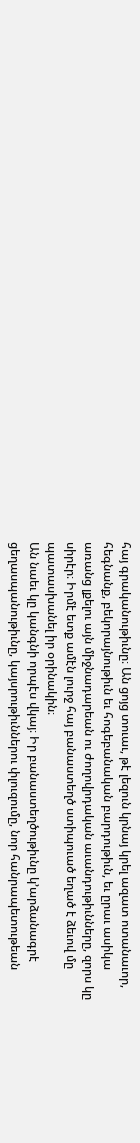հայ գրականութիւնը։ Ան ցոյց տուաւ, թէ լեզուն կրնայ կրել ազատ ոտանաւոր, հեգնանք, բեկորայնութիւն եւ հոգեբանական բարդութիւն, եւ ըրաւ ասիկա առանց լքելու այն միջնադարեան ու ժողովրդական աւանդութիւնները, զորս կը սիրէր։ Իրմէ ետք ամէն լուրջ հայ բանաստեղծ ստիպուած եղած է ձեւով մը պատասխանել իր օրինակին։
Ան նաեւ կը կանգնի որպէս վկայ։ Իր բանաստեղծութիւնը կ՚արձանագրէ ցեղասպանութիւնը, կայսրութիւններու փլուզումը, նոր հանրապետութեան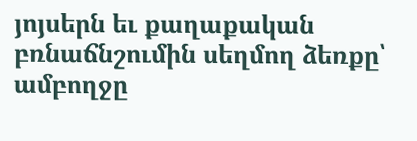յոյսերն եւ քաղաքական բռնաճնշումին սեղմող ձեռքը՝ ամբողջը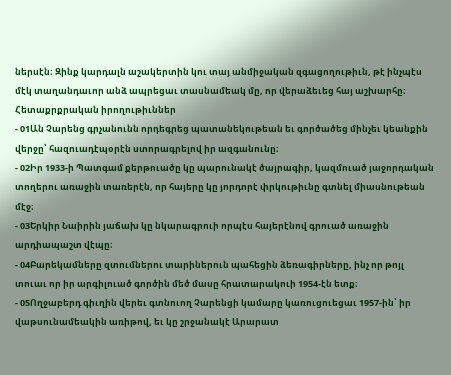ներսէն։ Զինք կարդալն աշակերտին կու տայ անմիջական զգացողութիւն, թէ ինչպէս մէկ տաղանդաւոր անձ ապրեցաւ տասնամեակ մը, որ վերաձեւեց հայ աշխարհը։
Հետաքրքրական իրողութիւններ
- 01Ան Չարենց գրչանունն որդեգրեց պատանեկութեան եւ գործածեց մինչեւ կեանքին վերջը՝ հազուադէպօրէն ստորագրելով իր ազգանունը։
- 02Իր 1933-ի Պատգամ քերթուածը կը պարունակէ ծայրագիր, կազմուած յաջորդական տողերու առաջին տառերէն, որ հայերը կը յորդորէ փրկութիւնը գտնել միասնութեան մէջ։
- 03Երկիր Նաիրին յաճախ կը նկարագրուի որպէս հայերէնով գրուած առաջին արդիապաշտ վէպը։
- 04Բարեկամները զտումներու տարիներուն պահեցին ձեռագիրները, ինչ որ թոյլ տուաւ որ իր արգիլուած գործին մեծ մասը հրատարակուի 1954-էն ետք։
- 05Ողջաբերդ գիւղին վերեւ գտնուող Չարենցի կամարը կառուցուեցաւ 1957-ին՝ իր վաթսունամեակին առիթով, եւ կը շրջանակէ Արարատ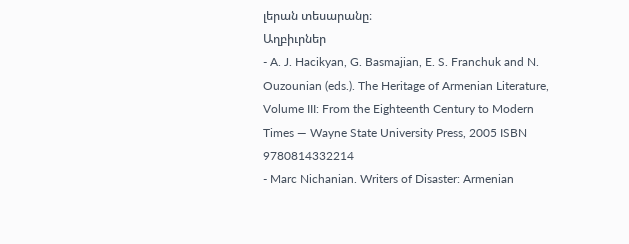լերան տեսարանը։
Աղբիւրներ
- A. J. Hacikyan, G. Basmajian, E. S. Franchuk and N. Ouzounian (eds.). The Heritage of Armenian Literature, Volume III: From the Eighteenth Century to Modern Times — Wayne State University Press, 2005 ISBN 9780814332214
- Marc Nichanian. Writers of Disaster: Armenian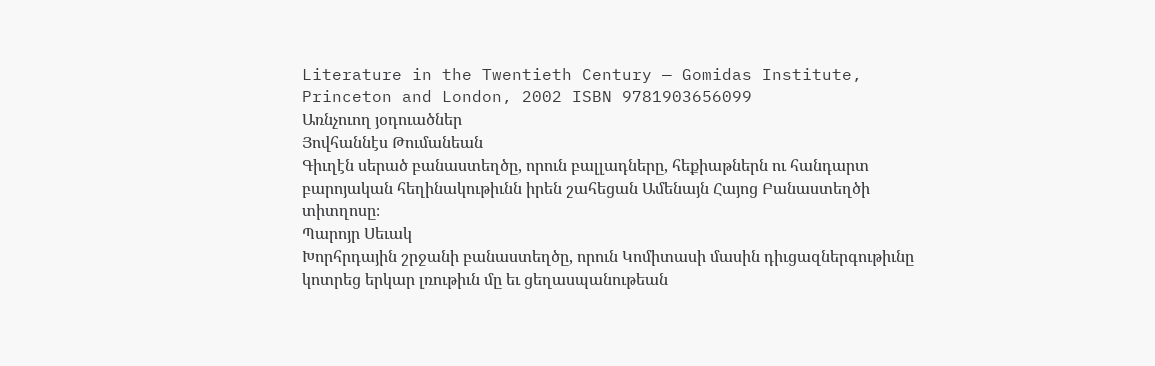Literature in the Twentieth Century — Gomidas Institute, Princeton and London, 2002 ISBN 9781903656099
Առնչուող յօդուածներ
Յովհաննէս Թումանեան
Գիւղէն սերած բանաստեղծը, որուն բալլադները, հեքիաթներն ու հանդարտ բարոյական հեղինակութիւնն իրեն շահեցան Ամենայն Հայոց Բանաստեղծի տիտղոսը։
Պարոյր Սեւակ
Խորհրդային շրջանի բանաստեղծը, որուն Կոմիտասի մասին դիւցազներգութիւնը կոտրեց երկար լռութիւն մը եւ ցեղասպանութեան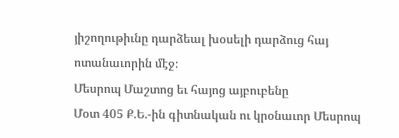յիշողութիւնը դարձեալ խօսելի դարձուց հայ ոտանաւորին մէջ։
Մեսրոպ Մաշտոց եւ հայոց այբուբենը
Մօտ 405 Ք.Ե.-ին գիտնական ու կրօնաւոր Մեսրոպ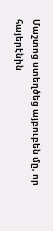Մաշտոց ստեղծեց այբուբեն մը, որ հայերէնին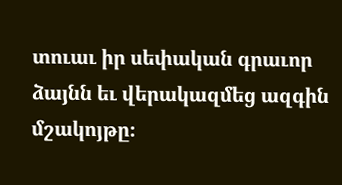տուաւ իր սեփական գրաւոր ձայնն եւ վերակազմեց ազգին մշակոյթը։